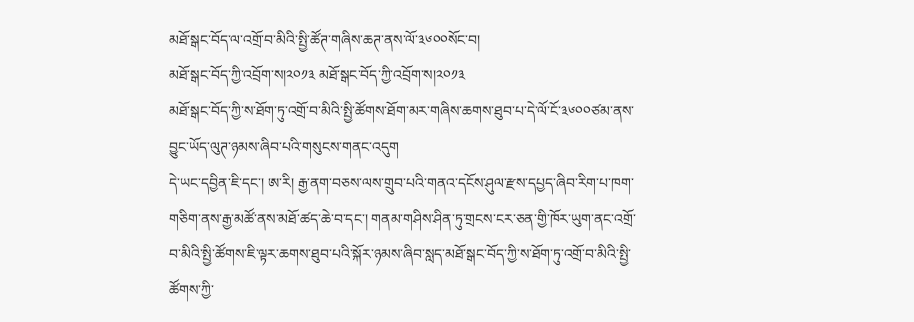མཐོ་སྒང་བོད་ལ་འགྲོ་བ་མིའི་སྤྱི་ཚོཊ་གཞིས་ཆཊ་ནས་ལོ་༣༦༠༠སོང་བ།
མཐོ་སྒང་བོད་ཀྱི་འབྲོག་ས།༢༠༡༣ མཐོ་སྒང་བོད་ཀྱི་འབྲོག་ས།༢༠༡༣
མཐོ་སྒང་བོད་ཀྱི་ས་ཐོག་ཏུ་འགྲོ་བ་མིའི་སྤྱི་ཚོགས་ཐོག་མར་གཞིས་ཆགས་ཐུབ་པ་དེ་ལོ་ངོ་༣༦༠༠ཙམ་ནས་བྱུང་ཡོད་ལུཊ་ཉམས་ཞིབ་པའི་གསུངས་གནང་འདུག
དེ་ཡང་དབྱིན་ཇི་དང་། ཨ་རི། རྒྱ་ནག་བཅས་ལས་གྲུབ་པའི་གནའ་དངོས་ཤུལ་རྫས་དཔྱད་ཞིབ་རིག་པ་ཁག་གཅིག་ནས་རྒྱ་མཚོ་ནས་མཐོ་ཚད་ཆེ་བ་དང་། གནམ་གཤིས་ཤིན་ཏུ་གྲངས་ངར་ཅན་གྱི་ཁོར་ཡུག་ནང་འགྲོ་བ་མིའི་སྤྱི་ཚོགས་ཇི་ལྟར་ཆགས་ཐུབ་པའི་སྐོར་ཉམས་ཞིབ་སླད་མཐོ་སྒང་བོད་ཀྱི་ས་ཐོག་ཏུ་འགྲོ་བ་མིའི་སྤྱི་ཚོགས་ཀྱི་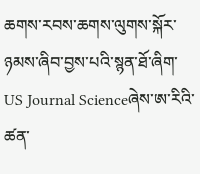ཆགས་རབས་ཆགས་ལུགས་སྐོར་ཉམས་ཞིབ་བྱས་པའི་སྙན་ཐོ་ཞིག་US Journal Scienceཞེས་ཨ་རིའི་ཚན་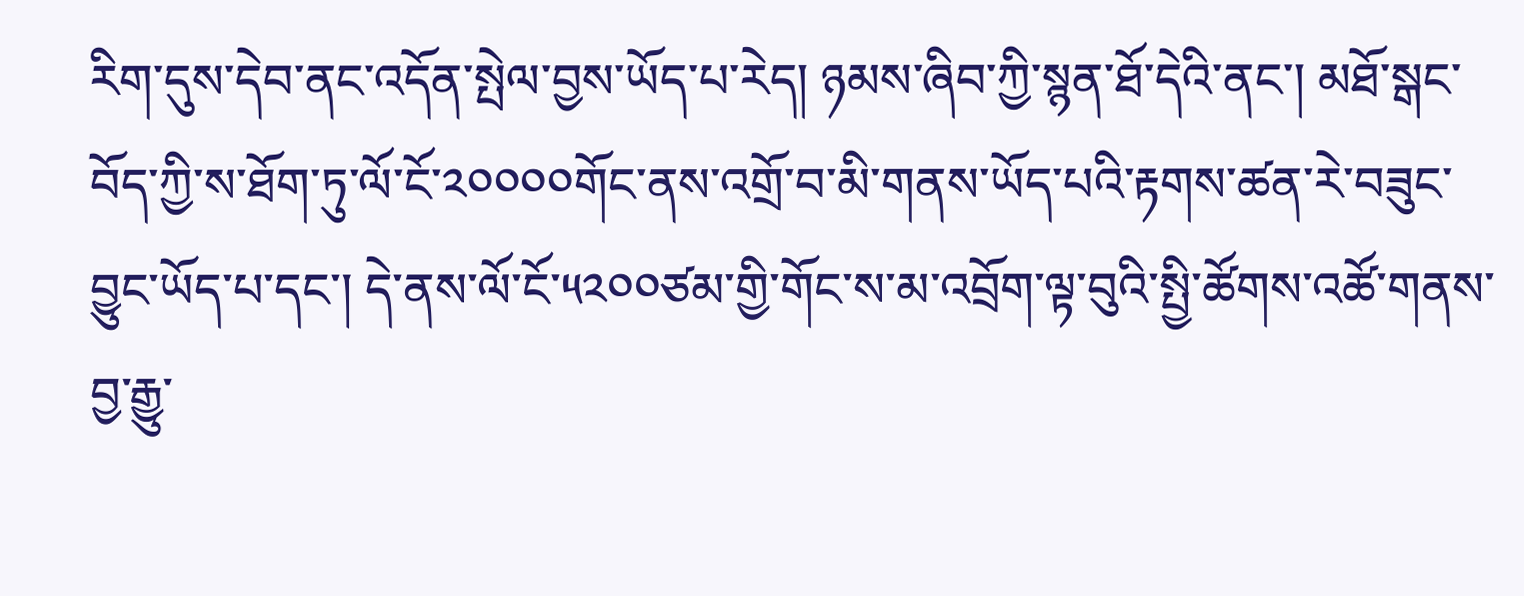རིག་དུས་དེབ་ནང་འདོན་སྤེལ་བྱས་ཡོད་པ་རེད། ཉམས་ཞིབ་ཀྱི་སྙན་ཐོ་དེའི་ནང་། མཐོ་སྒང་བོད་ཀྱི་ས་ཐོག་ཏུ་ལོ་ངོ་༢༠༠༠༠གོང་ནས་འགྲོ་བ་མི་གནས་ཡོད་པའི་རྟགས་ཚན་རེ་བཟུང་བྱུང་ཡོད་པ་དང་། དེ་ནས་ལོ་ངོ་༥༢༠༠ཙམ་གྱི་གོང་ས་མ་འབྲོག་ལྟ་བུའི་སྤྱི་ཚོགས་འཚོ་གནས་བྱ་རྒྱུ་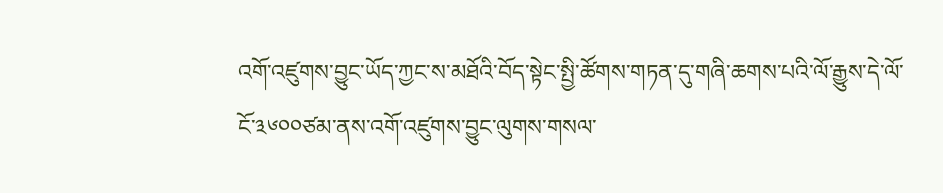འགོ་འཛུགས་བྱུང་ཡོད་ཀྱང་ས་མཐོའི་བོད་སྟེང་སྤྱི་ཚོགས་གཏན་དུ་གཞི་ཆགས་པའི་ལོ་རྒྱུས་དེ་ལོ་ངོ་༣༦༠༠ཙམ་ནས་འགོ་འཛུགས་བྱུང་ལུགས་གསལ་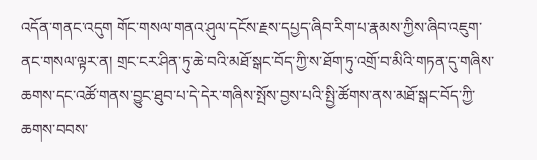འདོན་གནང་འདུག གོང་གསལ་གནའ་ཤུལ་དངོས་རྗས་དཔྱད་ཞིབ་རིག་པ་རྣམས་ཀྱིས་ཞིབ་འཇུག་ནང་གསལ་ལྟར་ན། གྲང་ངར་ཤིན་ཏུ་ཆེ་བའི་མཐོ་སྒང་བོད་ཀྱི་ས་ཐོག་ཏུ་འགྲོ་བ་མིའི་གཏན་དུ་གཞིས་ཆགས་དང་འཚོ་གནས་བྱུང་ཐུབ་པ་དེ་དེར་གཞིས་སྤོས་བྱས་པའི་སྤྱི་ཚོགས་ནས་མཐོ་སྒང་བོད་ཀྱི་ཆགས་བབས་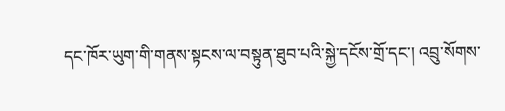དང་ཁོར་ཡུག་གི་གནས་སྟངས་ལ་བསྟུན་ཐུབ་པའི་སྐྱེ་དངོས་གྲོ་དང་། འབྲུ་སོགས་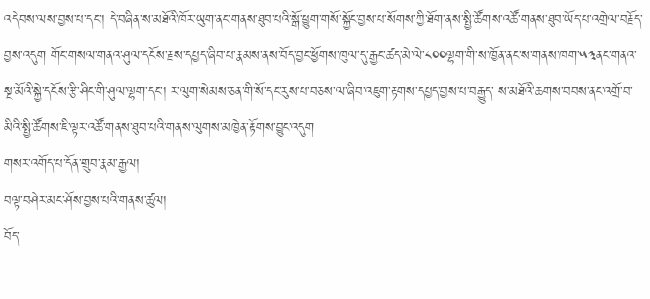འདེབས་ལས་བྱས་པ་དང་། དེ་བཞིན་ས་མཐོའི་ཁོར་ཡུག་ནང་གནས་ཐུབ་པའི་སྒོ་ཕྱུག་གསོ་སྐྱོང་བྱས་པ་སོགས་ཀྱི་ཐོག་ནས་སྤྱི་ཚོགས་འཚོ་གནས་ཐུབ་ཡོད་པ་འགྲེལ་བརྗོད་བྱས་འདུག གོང་གསལ་གནའ་ཤུལ་དངོས་རྗས་དཔྱད་ཞིབ་པ་རྣམས་ནས་བོད་བྱང་ཕྱོགས་ཁུལ་དུ་རྒྱང་ཚད་མེ་ལེ་༨༠༠ལྷག་གི་ས་ཁྱོན་ནང་ས་གནས་ཁག་༥༣ནང་གནའ་སྔ་མོའི་སྐྱེ་དངོས་རྩི་ཤིང་གི་ཤུལ་ལྷག་དང་། ར་ལུག་སེམས་ཅན་གི་སོ་དང་རུས་པ་བཅས་ལ་ཞིབ་འཇུག་རྟགས་དཔྱད་བྱས་པ་བརྒྱུད་ ས་མཐོའི་ཆགས་བབས་ནང་འགྲོ་བ་མིའི་སྤྱི་ཚོགས་ཇི་ལྟར་འཚོ་གནས་ཐུབ་པའི་གནས་ལུགས་མཁྱེན་རྟོགས་བྱུང་འདུག
གསར་འགོད་པ་དོན་གྲུབ་རྣམ་རྒྱལ།
བལྟ་བཤེར་མང་ཤོས་བྱས་པའི་གནས་ཚུལ།
བོད་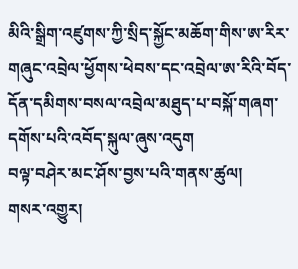མིའི་སྒྲིག་འཛུགས་ཀྱི་སྲིད་སྐྱོང་མཆོག་གིས་ཨ་རིར་གཞུང་འབྲེལ་ཕྱོགས་ཕེབས་དང་འབྲེལ་ཨ་རིའི་བོད་དོན་དམིགས་བསལ་འབྲེལ་མཐུད་པ་བསྐོ་གཞག་དགོས་པའི་འབོད་སྐུལ་ཞུས་འདུག
བལྟ་བཤེར་མང་ཤོས་བྱས་པའི་གནས་ཚུལ།
གསར་འགྱུར།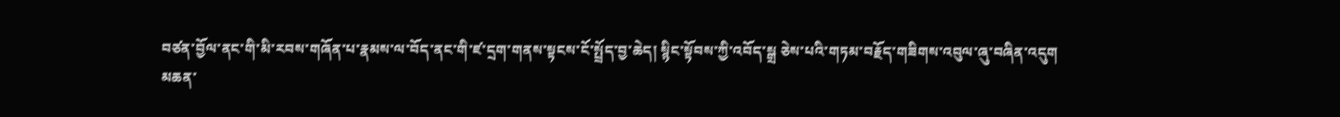བཙན་བྱོལ་ནང་གི་མི་རབས་གཞོན་པ་རྣམས་ལ་བོད་ནང་གི་ཛ་དྲག་གནས་སྟངས་ངོ་སྤྲོད་བྱ་ཆེད། སྙིང་སྟོབས་ཀྱི་འབོད་སྒྲ ཅེས་པའི་གཏམ་བརྗོད་གཟིགས་འབུལ་ཞུ་བཞིན་འདུག
མཆན་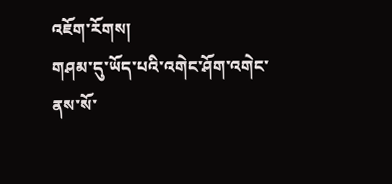འཇོག་རོགས།
གཤམ་དུ་ཡོད་པའི་འགེང་ཤོག་འགེང་ནས་སོ་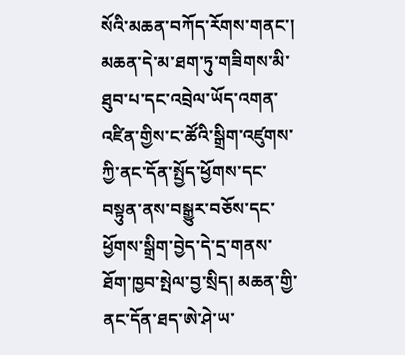སོའི་མཆན་བཀོད་རོགས་གནང་། མཆན་དེ་མ་ཐག་ཏུ་གཟིགས་མི་ཐུབ་པ་དང་འབྲེལ་ཡོད་འགན་འཛིན་གྱིས་ང་ཚོའི་སྒྲིག་འཛུགས་ཀྱི་ནང་དོན་སྤྱོད་ཕྱོགས་དང་བསྟུན་ནས་བསྒྱུར་བཅོས་དང་ཕྱོགས་སྒྲིག་བྱེད་དེ་དྲ་གནས་ཐོག་ཁྱབ་སྤེལ་བྱ་སྲིད། མཆན་གྱི་ནང་དོན་ཐད་ཨེ་ཤེ་ཡ་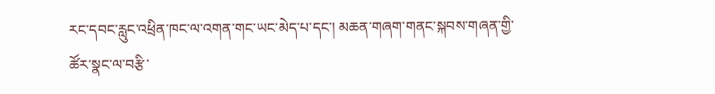རང་དབང་རླུང་འཕྲིན་ཁང་ལ་འགན་གང་ཡང་མེད་པ་དང་། མཆན་གཞག་གནང་སྐབས་གཞན་གྱི་ཚོར་སྣང་ལ་བརྩི་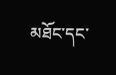མཐོང་དང་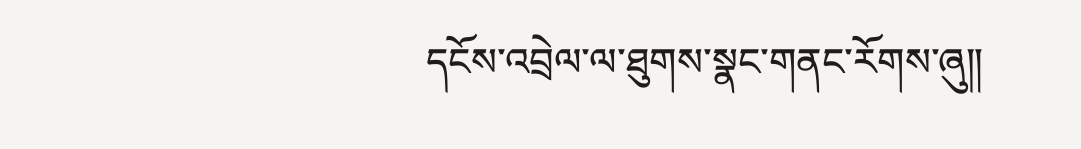དངོས་འབྲེལ་ལ་ཐུགས་སྣང་གནང་རོགས་ཞུ༎